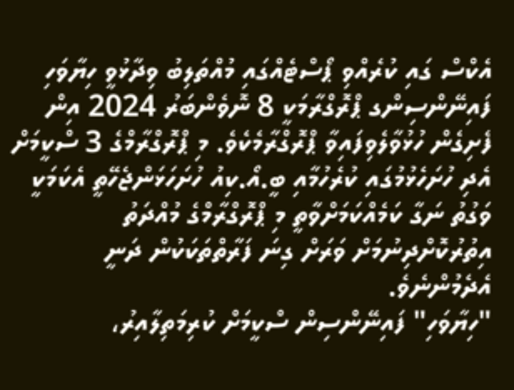އެކްސް ގައި ކުރެއްވި ޕޯސްޓެއްގައި މުއްތަލިބު ވިދާޅުވީ ހިޔާވަހި ފައިނޭންސިންގ ޕްރޮގްރާމަކީ 8 ނޮވެންބަރު 2024 އިން ފެށިގެން ހުޅުވާލެވިފައިވާ ޕްރޮގްރާމެކެވެ. މި ޕްރޮގްރާމްގެ 3 ސްކީމަށް އެދި ހުށަހެޅުމުގައި ކުރެހުމާއި ބީ.އޯ.ކިއު ހުށަހަޅަންޖެހޭތީ އެކަމަކީ ވަގުތު ނަގާ ކަމެއްކަމަށްވާތީ މި ޕްރޮގްރާމްގެ މުއްދަތު އިތުރުކޮށްދިނުމަށް ވަރަށް ގިނަ ފަރާތްތަކަކުން ދަނީ އެދެމުންނެވެ.
"ހިޔާވަހި" ފައިނޭންސިން ސްކީމަށް ކުރިމަތިލާއިރު،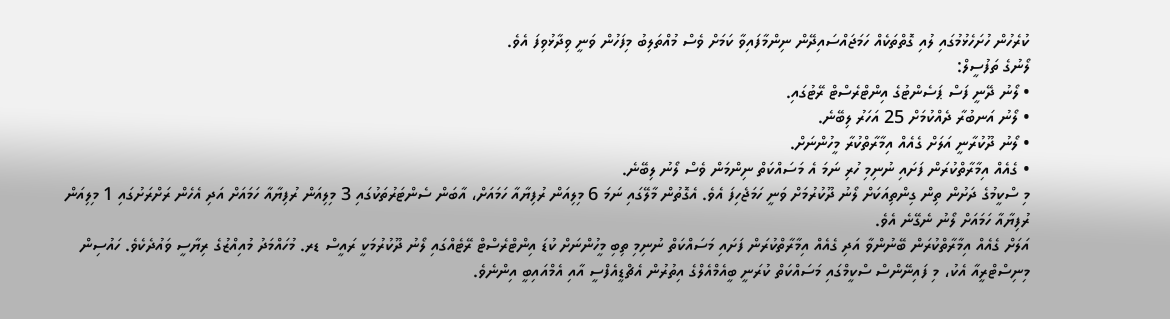ކުރެހުން ހުށަހެޅުމުގައި ލުއި ގޮތްތަކެއް ހަމަޖައްސައިދޭން ނިންމާފައިވާ ކަމަށް ވެސް މުއްތަލިބު މިފަހުން ވަނީ ވިދާޅުވިފަ އެވެ.
ލޯނުގެ ތަފުސީލް:
• ލޯނު ދޭނީ ފަސް ޕަސެންޓުގެ އިންޓްރެސްޓް ރޭޓުގައި.
• ލޯނު އަނބުރާ ދެއްކުމަށް 25 އަހަރު ލިބޭނެ.
• ލޯނު ދޫކުރާނީ އަލަށް ގެއެއް އިމާރާތްކުރާ މީހުންނަށް.
• ގެއެއް އިމާރާތްކުރަން ފަށައި ނުނިމި ހުރި ނަމަ އެ މަސައްކަތް ނިންމަން ވެސް ލޯނު ލިބޭނެ.
މި ސްކީމުގެ ދަށުން ތިން ގިންތިއަކަށް ލޯނު ދޫކުރުމަށް ވަނީ ހަމަޖެހިފަ އެވެ. އެގޮތުން މާލޭގައި ނަމަ 6 މިލިއަން ރުފިޔާއާ ހަމައަށް، އާބަން ސެންޓަރުތަކުގައި 3 މިލިއަން ރުފިޔާއާ ހަމައަށް އަދި އެހެން ރަށްރަށުގައި 1 މިލިއަން ރުފިޔާއާ ހަމައަށް ލޯނު ނެގޭނެ އެވެ.
އަލަށް ގެއެއް އިމާރާތްކުރަން ބޭނުންވާ އަދި ގެއެއް އިމާރާތްކުރަން ފަށައި މަސައްކަތް ނުނިމި ތިބި މީހުންނަށް ކުޑަ އިންޓްރެސްޓް ރޭޓެއްގައި ލޯނު ދޫކުރުމަކީ ރައީސް ޑރ. މުހައްމަދު މުއިއްޒުގެ ރިޔާސީ ވައުދެކެވެ. ހައުސިން މިނިސްޓްރީއާ އެކު، މި ފައިނޭންސް ސްކީމްގައި މަސައްކަތް ކުރަނީ ބީއެމްއެލްގެ އިތުރުން އެޗްޑީއެފްސީ އާއި އެމްއައިބީ އިންނެވެ.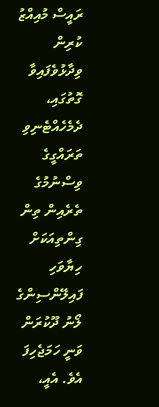ރައީސް މުއިއްޒު ކުރިން ވިދާޅުވެފައިވާ ގޮތުގައި، ދެމެހެއްޓެނިވި ތަރައްގީގެ ވިސްނުމުގެ ތެރެއިން ތިން ގިންތިއަކަށް ހިޔާވަހި ފައިލޭންސިންގެ ލޯނު ދޫކުރަން ވަނީ ހަމަޖެހިފަ އެވެ. އެއީ،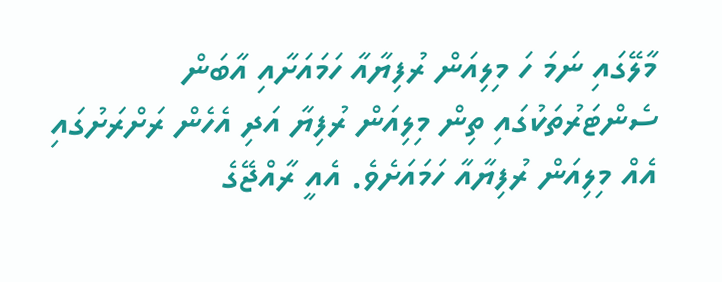މާލޭގައި ނަމަ ހަ މިލިއަން ރުފިޔާއާ ހަމައަށާއި އާބަން ސެންޓަރުތަކުގައި ތިން މިލިއަން ރުފިޔާ އަދި އެހެން ރަށްރަށުގައި އެއް މިލިއަން ރުފިޔާއާ ހަމައަށެވެ. އެއީ ރާއްޖޭގެ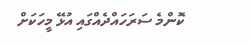ކޮންމެ ސަރަހައްދެއްގައި އުޅޭ މީހަކަށް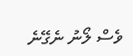ވެސް ލޯނު ނެގޭނެ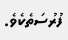ފުރުސަތެކެވެ.